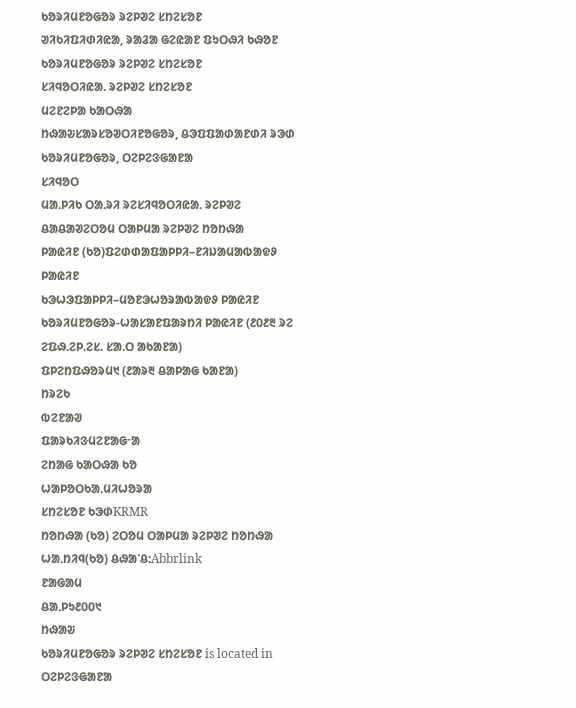ᱠᱚᱨᱤᱢᱱᱚᱜᱚᱨ ᱨᱮᱞᱣᱮ ᱥᱴᱮᱥᱚᱱ
ᱣᱤᱠᱤᱯᱤᱰᱤᱭᱟ, ᱨᱟᱲᱟ ᱜᱮᱭᱟᱱ ᱯᱩᱛᱷᱤ ᱠᱷᱚᱱ
ᱠᱚᱨᱤᱢᱱᱚᱜᱚᱨ ᱨᱮᱞᱣᱮ ᱥᱴᱮᱥᱚᱱ
ᱥᱤᱧᱚᱛᱤᱭᱟᱹ ᱨᱮᱞᱣᱮ ᱥᱴᱮᱥᱚᱱ
ᱢᱮᱱᱮᱞᱟ ᱠᱟᱛᱷᱟ
ᱴᱷᱟᱶᱥᱟᱨᱥᱚᱣᱛᱤᱱᱚᱜᱚᱨ, ᱪᱳᱯᱯᱟᱰᱟᱱᱰᱤ ᱨᱳᱰ ᱠᱚᱨᱤᱢᱱᱚᱜᱚᱨ, ᱛᱮᱞᱮᱝᱜᱟᱱᱟ
ᱥᱤᱧᱚᱛ
ᱢᱟᱹᱞᱤᱠ ᱛᱟᱹᱨᱤ ᱨᱮᱥᱤᱧᱚᱛᱤᱭᱟᱹ ᱨᱮᱞᱣᱮ
ᱪᱟᱪᱟᱣᱮᱛᱚᱢ ᱛᱟᱞᱢᱟ ᱨᱮᱞᱣᱮ ᱴᱚᱴᱷᱟ
ᱞᱟᱭᱤᱱ (ᱠᱚ)ᱯᱮᱰᱰᱟᱯᱟᱞᱞᱤ–ᱱᱤᱡᱟᱢᱟᱵᱟᱫᱽ ᱞᱟᱭᱤᱱ
ᱠᱳᱦᱳᱯᱟᱞᱞᱤ–ᱢᱚᱱᱳᱦᱚᱨᱟᱵᱟᱫᱽ ᱞᱟᱭᱤᱱ
ᱠᱚᱨᱤᱢᱱᱚᱜᱚᱨ-ᱦᱟᱥᱟᱱᱯᱟᱨᱴᱤ ᱞᱟᱭᱤᱱ (᱒᱐᱒᱓ ᱨᱮ ᱮᱯᱷ.ᱮᱞ.ᱮᱥ. ᱥᱟᱹᱛ ᱟᱠᱟᱱᱟ)
ᱯᱞᱮᱴᱯᱷᱚᱨᱢ᱑ (᱒ᱟᱨ᱓ ᱪᱟᱞᱟᱜ ᱠᱟᱱᱟ)
ᱴᱨᱮᱠ
ᱵᱮᱱᱟᱣ
ᱯᱟᱨᱠᱤᱝᱢᱮᱱᱟᱜᱼᱟ
ᱮᱴᱟᱜ ᱠᱟᱛᱷᱟ ᱠᱚ
ᱦᱟᱞᱚᱛᱠᱟᱹᱢᱤᱦᱚᱨᱟ
ᱥᱴᱮᱥᱚᱱ ᱠᱳᱰKRMR
ᱴᱚᱴᱷᱟ (ᱠᱚ) ᱮᱛᱚᱢ ᱛᱟᱞᱢᱟ ᱨᱮᱞᱣᱮ ᱴᱚᱴᱷᱟ
ᱦᱟᱹᱴᱤᱧ(ᱠᱚ) ᱪᱷᱟᱸᱪ:Abbrlink
ᱱᱟᱜᱟᱢ
ᱪᱟᱹᱞᱩ᱒᱐᱐᱑
ᱴᱷᱟᱶ
ᱠᱚᱨᱤᱢᱱᱚᱜᱚᱨ ᱨᱮᱞᱣᱮ ᱥᱴᱮᱥᱚᱱ is located in ᱛᱮᱞᱮᱝᱜᱟᱱᱟ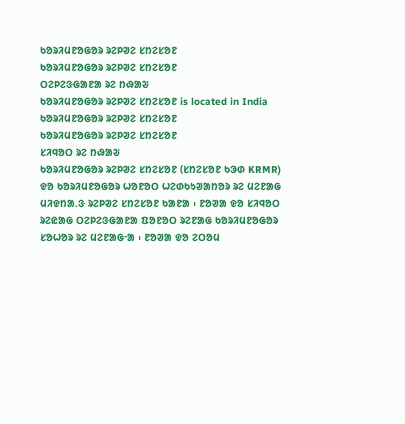ᱠᱚᱨᱤᱢᱱᱚᱜᱚᱨ ᱨᱮᱞᱣᱮ ᱥᱴᱮᱥᱚᱱ
ᱠᱚᱨᱤᱢᱱᱚᱜᱚᱨ ᱨᱮᱞᱣᱮ ᱥᱴᱮᱥᱚᱱ
ᱛᱮᱞᱮᱝᱜᱟᱱᱟ ᱨᱮ ᱴᱷᱟᱶ
ᱠᱚᱨᱤᱢᱱᱚᱜᱚᱨ ᱨᱮᱞᱣᱮ ᱥᱴᱮᱥᱚᱱ is located in India
ᱠᱚᱨᱤᱢᱱᱚᱜᱚᱨ ᱨᱮᱞᱣᱮ ᱥᱴᱮᱥᱚᱱ
ᱠᱚᱨᱤᱢᱱᱚᱜᱚᱨ ᱨᱮᱞᱣᱮ ᱥᱴᱮᱥᱚᱱ
ᱥᱤᱧᱚᱛ ᱨᱮ ᱴᱷᱟᱶ
ᱠᱚᱨᱤᱢᱱᱚᱜᱚᱨ ᱨᱮᱞᱣᱮ ᱥᱴᱮᱥᱚᱱ (ᱥᱴᱮᱥᱚᱱ ᱠᱳᱰ KRMR) ᱫᱚ ᱠᱚᱨᱤᱢᱱᱚᱜᱚᱨ ᱦᱚᱱᱚᱛ ᱦᱮᱰᱠᱩᱣᱟᱴᱚᱨ ᱨᱮ ᱢᱮᱱᱟᱜ ᱢᱤᱫᱴᱟᱹᱝ ᱨᱮᱞᱣᱮ ᱥᱴᱮᱥᱚᱱ ᱠᱟᱱᱟ ᱾ ᱱᱚᱣᱟ ᱫᱚ ᱥᱤᱧᱚᱛ ᱨᱮᱭᱟᱜ ᱛᱮᱞᱮᱝᱜᱟᱱᱟ ᱯᱚᱱᱚᱛ ᱨᱮᱱᱟᱜ ᱠᱚᱨᱤᱢᱱᱚᱜᱚᱨ ᱥᱚᱦᱚᱨ ᱨᱮ ᱢᱮᱱᱟᱜᱼᱟ ᱾ ᱱᱚᱣᱟ ᱫᱚ ᱮᱛᱚᱢ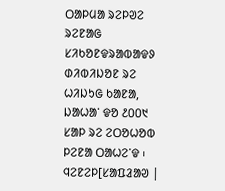ᱛᱟᱞᱢᱟ ᱨᱮᱞᱣᱮ ᱨᱮᱱᱟᱜ ᱥᱤᱠᱚᱱᱫᱨᱟᱵᱟᱫᱽ ᱰᱤᱵᱤᱡᱚᱱ ᱨᱮ ᱦᱤᱡᱩᱜ ᱠᱟᱱᱟ, ᱡᱟᱦᱟᱸ ᱫᱚ ᱒᱐᱐᱑ ᱥᱟᱞ ᱨᱮ ᱮᱛᱚᱦᱚᱵ ᱞᱮᱱᱟ ᱛᱟᱦᱮᱸᱫ ᱾
ᱧᱮᱱᱮᱞ[ᱥᱟᱯᱲᱟᱣ |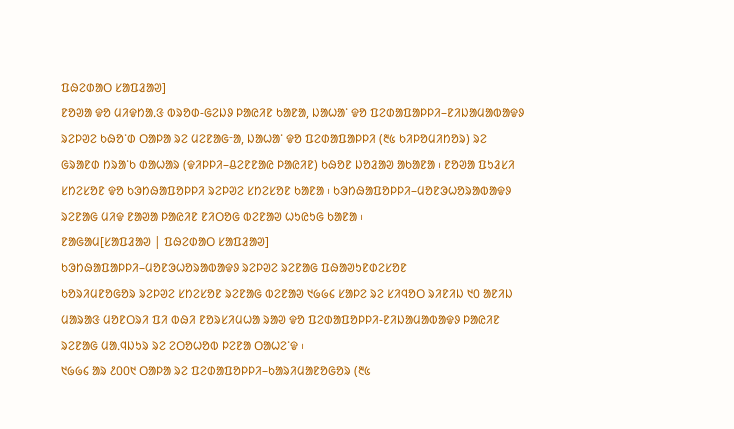ᱯᱷᱮᱰᱟᱛ ᱥᱟᱯᱲᱟᱣ]
ᱱᱚᱣᱟ ᱫᱚ ᱢᱤᱫᱴᱟᱹᱝ ᱵᱨᱚᱰ-ᱜᱮᱡᱽ ᱞᱟᱭᱤᱱ ᱠᱟᱱᱟ, ᱡᱟᱦᱟᱸ ᱫᱚ ᱯᱮᱰᱟᱯᱟᱞᱞᱤ–ᱱᱤᱡᱟᱢᱟᱵᱟᱫᱽ ᱨᱮᱞᱣᱮ ᱠᱷᱚᱸᱰ ᱛᱟᱞᱟ ᱨᱮ ᱢᱮᱱᱟᱜᱼᱟ, ᱡᱟᱦᱟᱸ ᱫᱚ ᱯᱮᱰᱟᱯᱟᱞᱞᱤ (᱓᱕ ᱠᱤᱞᱚᱢᱤᱴᱚᱨ) ᱨᱮ ᱜᱨᱟᱱᱰ ᱴᱨᱟᱸᱠ ᱰᱟᱦᱟᱨ (ᱫᱤᱞᱞᱤ–ᱪᱮᱱᱱᱟᱭ ᱞᱟᱭᱤᱱ) ᱠᱷᱚᱱ ᱡᱚᱲᱟᱣ ᱟᱠᱟᱱᱟ ᱾ ᱱᱚᱣᱟ ᱯᱩᱲᱥᱤ ᱥᱴᱮᱥᱚᱱ ᱫᱚ ᱠᱳᱴᱷᱟᱯᱚᱞᱞᱤ ᱨᱮᱞᱣᱮ ᱥᱴᱮᱥᱚᱱ ᱠᱟᱱᱟ ᱾ ᱠᱳᱴᱷᱟᱯᱚᱞᱞᱤ–ᱢᱚᱱᱳᱦᱚᱨᱟᱵᱟᱫᱽ ᱨᱮᱱᱟᱜ ᱢᱤᱫ ᱱᱟᱣᱟ ᱞᱟᱭᱤᱱ ᱱᱤᱛᱚᱜ ᱵᱮᱱᱟᱣ ᱦᱩᱭᱩᱜ ᱠᱟᱱᱟ ᱾
ᱱᱟᱜᱟᱢ[ᱥᱟᱯᱲᱟᱣ | ᱯᱷᱮᱰᱟᱛ ᱥᱟᱯᱲᱟᱣ]
ᱠᱳᱴᱷᱟᱯᱟᱞᱞᱤ–ᱢᱚᱱᱳᱦᱚᱨᱟᱵᱟᱫᱽ ᱨᱮᱞᱣᱮ ᱨᱮᱱᱟᱜ ᱯᱷᱟᱣᱩᱱᱰᱮᱥᱚᱱ
ᱠᱚᱨᱤᱢᱱᱚᱜᱚᱨ ᱨᱮᱞᱣᱮ ᱥᱴᱮᱥᱚᱱ ᱨᱮᱱᱟᱜ ᱵᱮᱱᱟᱣ ᱑᱙᱙᱔ ᱥᱟᱞᱮ ᱨᱮ ᱥᱤᱧᱚᱛ ᱨᱤᱱᱤᱡ ᱑᱐ ᱟᱱᱤᱡ ᱢᱟᱨᱟᱝ ᱢᱚᱱᱛᱨᱤ ᱯᱤ ᱵᱷᱤ ᱱᱚᱨᱥᱤᱢᱦᱟ ᱨᱟᱣ ᱫᱚ ᱯᱮᱰᱟᱯᱚᱞᱞᱤ-ᱱᱤᱡᱟᱢᱟᱵᱟᱫᱽ ᱞᱟᱭᱤᱱ ᱨᱮᱱᱟᱜ ᱢᱟᱹᱧᱡᱩᱨ ᱨᱮ ᱮᱛᱚᱦᱚᱵ ᱞᱮᱱᱟ ᱛᱟᱦᱮᱸᱫ ᱾
᱑᱙᱙᱔ ᱟᱨ ᱒᱐᱐᱑ ᱛᱟᱞᱟ ᱨᱮ ᱯᱮᱰᱟᱯᱚᱞᱞᱤ–ᱠᱟᱨᱤᱢᱟᱱᱚᱜᱚᱨ (᱓᱕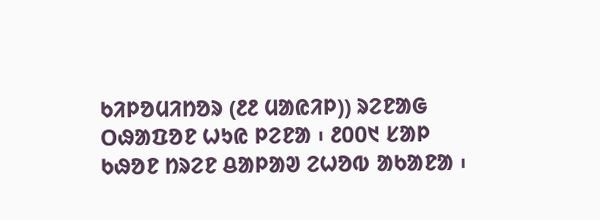ᱠᱤᱞᱚᱢᱤᱴᱚᱨ (᱒᱒ ᱢᱟᱭᱤᱞ)) ᱨᱮᱱᱟᱜ ᱛᱷᱟᱯᱚᱱ ᱦᱩᱭ ᱞᱮᱱᱟ ᱾ ᱒᱐᱐᱑ ᱥᱟᱞ ᱠᱷᱚᱱ ᱴᱨᱮᱱ ᱪᱟᱞᱟᱣ ᱮᱦᱚᱵ ᱟᱠᱟᱱᱟ ᱾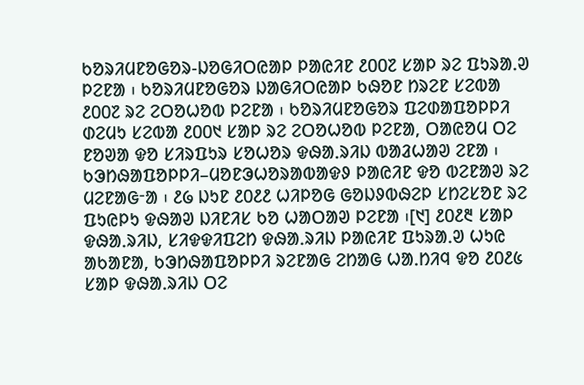ᱠᱚᱨᱤᱢᱱᱚᱜᱚᱨ-ᱡᱚᱜᱤᱛᱭᱟᱞ ᱞᱟᱭᱤᱱ ᱒᱐᱐᱗ ᱥᱟᱞ ᱨᱮ ᱯᱩᱨᱟᱹᱣ ᱞᱮᱱᱟ ᱾ ᱠᱚᱨᱤᱢᱱᱚᱜᱚᱨ ᱡᱟᱜᱤᱛᱭᱟᱞ ᱠᱷᱚᱱ ᱴᱨᱮᱱ ᱥᱮᱵᱟ ᱒᱐᱐᱗ ᱨᱮ ᱮᱛᱚᱦᱚᱵ ᱞᱮᱱᱟ ᱾ ᱠᱚᱨᱤᱢᱱᱚᱜᱚᱨ ᱯᱮᱰᱟᱯᱚᱞᱞᱤ ᱰᱮᱢᱩ ᱥᱮᱵᱟ ᱒᱐᱐᱑ ᱥᱟᱞ ᱨᱮ ᱮᱛᱚᱦᱚᱵ ᱞᱮᱱᱟ, ᱛᱟᱭᱚᱢ ᱛᱮ ᱱᱚᱣᱟ ᱫᱚ ᱥᱤᱨᱯᱩᱨ ᱥᱚᱦᱚᱨ ᱫᱷᱟᱹᱨᱤᱡ ᱵᱟᱲᱦᱟᱣ ᱮᱱᱟ ᱾
ᱠᱳᱴᱷᱟᱯᱚᱞᱞᱤ–ᱢᱚᱱᱳᱦᱚᱨᱟᱵᱟᱫᱽ ᱞᱟᱭᱤᱱ ᱫᱚ ᱵᱮᱱᱟᱣ ᱨᱮ ᱢᱮᱱᱟᱜᱼᱟ ᱾ ᱒᱙ ᱡᱩᱱ ᱒᱐᱒᱒ ᱦᱤᱞᱚᱜ ᱜᱚᱡᱽᱵᱷᱮᱞ ᱥᱴᱮᱥᱚᱱ ᱨᱮ ᱯᱩᱭᱞᱩ ᱫᱷᱟᱣ ᱡᱤᱱᱤᱥ ᱠᱚ ᱦᱟᱛᱟᱣ ᱞᱮᱱᱟ ᱾[᱑] ᱒᱐᱒᱓ ᱥᱟᱞ ᱫᱷᱟᱹᱨᱤᱡ, ᱥᱤᱫᱫᱤᱯᱮᱴ ᱫᱷᱟᱹᱨᱤᱡ ᱞᱟᱭᱤᱱ ᱯᱩᱨᱟᱹᱣ ᱦᱩᱭ ᱟᱠᱟᱱᱟ, ᱠᱳᱴᱷᱟᱯᱚᱞᱞᱤ ᱨᱮᱱᱟᱜ ᱮᱴᱟᱜ ᱦᱟᱹᱴᱤᱧ ᱫᱚ ᱒᱐᱒᱕ ᱥᱟᱞ ᱫᱷᱟᱹᱨᱤᱡ ᱛᱮ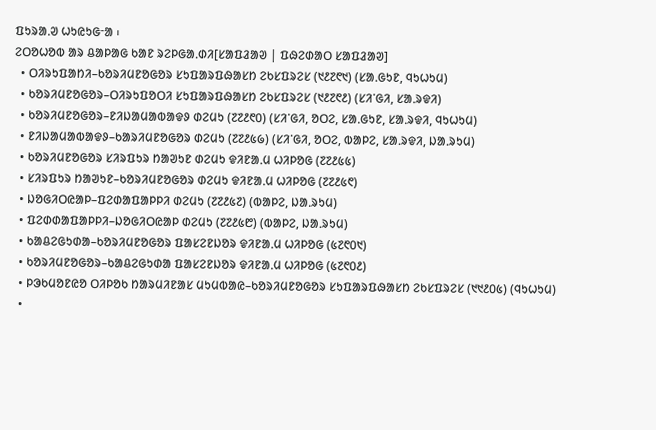ᱯᱩᱨᱟᱹᱣ ᱦᱩᱭᱩᱜᱼᱟ ᱾
ᱮᱛᱚᱦᱚᱵ ᱟᱨ ᱪᱟᱞᱟᱜ ᱠᱟᱱ ᱨᱮᱞᱜᱟᱹᱰᱤ[ᱥᱟᱯᱲᱟᱣ | ᱯᱷᱮᱰᱟᱛ ᱥᱟᱯᱲᱟᱣ]
  • ᱛᱤᱨᱩᱯᱟᱴᱤ–ᱠᱚᱨᱤᱢᱱᱚᱜᱚᱨ ᱥᱩᱯᱟᱨᱯᱷᱟᱥᱴ ᱮᱠᱥᱯᱨᱮᱥ (᱑᱒᱗᱖᱑) (ᱥᱟᱹᱜᱩᱱ, ᱧᱩᱦᱩᱢ)
  • ᱠᱚᱨᱤᱢᱱᱚᱜᱚᱨ–ᱛᱤᱨᱩᱯᱚᱛᱤ ᱥᱩᱯᱟᱨᱯᱷᱟᱥᱴ ᱮᱠᱥᱯᱨᱮᱥ (᱑᱒᱗᱖᱒) (ᱥᱤᱸᱜᱤ, ᱥᱟᱹᱨᱫᱤ)
  • ᱠᱚᱨᱤᱢᱱᱚᱜᱚᱨ–ᱱᱤᱡᱟᱢᱟᱵᱟᱫᱽ ᱰᱮᱢᱩ (᱗᱗᱒᱖᱐) (ᱥᱤᱸᱜᱤ, ᱚᱛᱮ, ᱥᱟᱹᱜᱩᱱ, ᱥᱟᱹᱨᱫᱤ, ᱧᱩᱦᱩᱢ)
  • ᱱᱤᱡᱟᱢᱟᱵᱟᱫᱽ–ᱠᱟᱨᱤᱢᱱᱚᱜᱚᱨ ᱰᱮᱢᱩ (᱗᱗᱒᱕᱙) (ᱥᱤᱸᱜᱤ, ᱚᱛᱮ, ᱵᱟᱞᱮ, ᱥᱟᱹᱨᱫᱤ, ᱡᱟᱹᱨᱩᱢ)
  • ᱠᱚᱨᱤᱢᱱᱚᱜᱚᱨ ᱥᱤᱨᱯᱩᱨ ᱴᱟᱣᱩᱱ ᱰᱮᱢᱩ ᱫᱤᱱᱟᱹᱢ ᱦᱤᱞᱚᱜ (᱗᱗᱒᱕᱕)
  • ᱥᱤᱨᱯᱩᱨ ᱴᱟᱣᱩᱱ–ᱠᱚᱨᱤᱢᱱᱚᱜᱚᱨ ᱰᱮᱢᱩ ᱫᱤᱱᱟᱹᱢ ᱦᱤᱞᱚᱜ (᱗᱗᱒᱕᱖)
  • ᱡᱚᱜᱤᱛᱭᱟᱞ–ᱯᱮᱰᱟᱯᱟᱞᱞᱤ ᱰᱮᱢᱩ (᱗᱗᱒᱕᱗) (ᱵᱟᱞᱮ, ᱡᱟᱹᱨᱩᱢ)
  • ᱯᱮᱰᱰᱟᱯᱟᱞᱞᱤ–ᱡᱚᱜᱤᱛᱭᱟᱞ ᱰᱮᱢᱩ (᱗᱗᱒᱕᱘) (ᱵᱟᱞᱮ, ᱡᱟᱹᱨᱩᱢ)
  • ᱠᱟᱪᱮᱜᱩᱰᱟ–ᱠᱚᱨᱤᱢᱱᱚᱜᱚᱨ ᱯᱟᱥᱮᱱᱡᱚᱨ ᱫᱤᱱᱟᱹᱢ ᱦᱤᱞᱚᱜ (᱕᱗᱖᱐᱑)
  • ᱠᱚᱨᱤᱢᱱᱚᱜᱚᱨ–ᱠᱟᱪᱮᱜᱩᱰᱟ ᱯᱟᱥᱮᱱᱡᱚᱨ ᱫᱤᱱᱟᱹᱢ ᱦᱤᱞᱚᱜ (᱕᱗᱖᱐᱒)
  • ᱞᱳᱠᱢᱚᱱᱭᱚ ᱛᱤᱞᱚᱠ ᱴᱟᱨᱢᱤᱱᱟᱥ ᱢᱩᱢᱵᱟᱭ–ᱠᱚᱨᱤᱢᱱᱚᱜᱚᱨ ᱥᱩᱯᱟᱨᱯᱷᱟᱥᱴ ᱮᱠᱥᱯᱨᱮᱥ (᱑᱑᱒᱐᱕) (ᱧᱩᱦᱩᱢ)
  •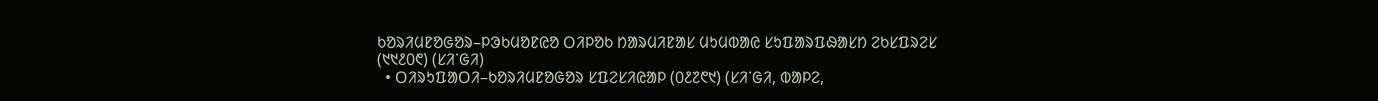ᱠᱚᱨᱤᱢᱱᱚᱜᱚᱨ–ᱞᱳᱠᱢᱚᱱᱭᱚ ᱛᱤᱞᱚᱠ ᱴᱟᱨᱢᱤᱱᱟᱥ ᱢᱩᱢᱵᱟᱭ ᱥᱩᱯᱟᱨᱯᱷᱟᱥᱴ ᱮᱠᱥᱯᱨᱮᱥ (᱑᱑᱒᱐᱖) (ᱥᱤᱸᱜᱤ)
  • ᱛᱤᱨᱩᱯᱟᱛᱤ–ᱠᱚᱨᱤᱢᱱᱚᱜᱚᱨ ᱥᱯᱮᱥᱤᱭᱟᱞ (᱐᱒᱗᱖᱑) (ᱥᱤᱸᱜᱤ, ᱵᱟᱞᱮ,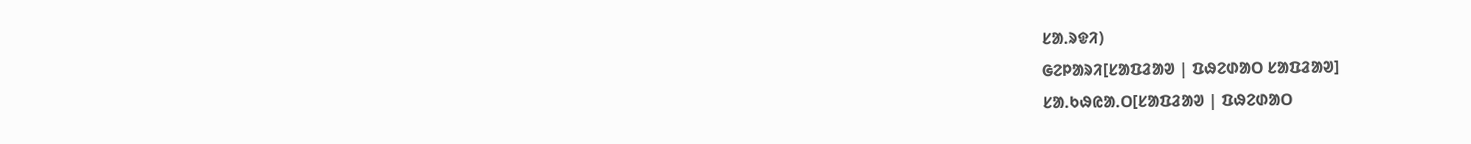ᱥᱟᱹᱨᱫᱤ)
ᱜᱮᱞᱟᱨᱤ[ᱥᱟᱯᱲᱟᱣ | ᱯᱷᱮᱰᱟᱛ ᱥᱟᱯᱲᱟᱣ]
ᱥᱟᱹᱠᱷᱭᱟᱹᱛ[ᱥᱟᱯᱲᱟᱣ | ᱯᱷᱮᱰᱟᱛ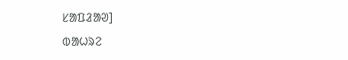ᱥᱟᱯᱲᱟᱣ]
ᱵᱟᱦᱨᱮ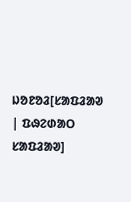ᱡᱚᱱᱚᱲ[ᱥᱟᱯᱲᱟᱣ | ᱯᱷᱮᱰᱟᱛ ᱥᱟᱯᱲᱟᱣ]